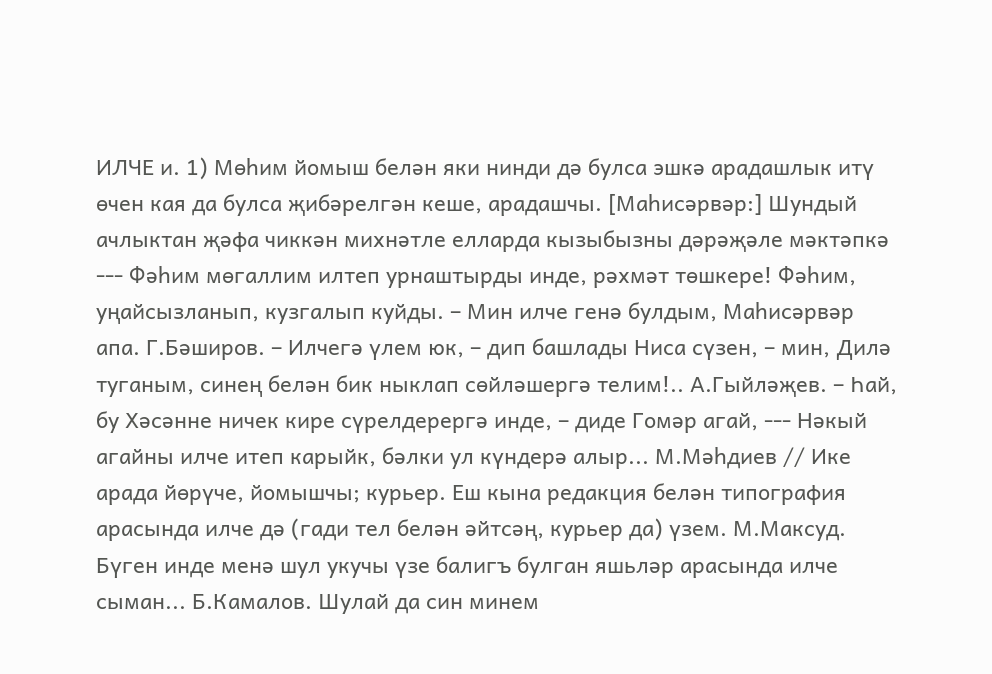ИЛЧЕ и. 1) Мөһим йомыш белән яки нинди дә булса эшкә арадашлык итү өчен кая да булса җибәрелгән кеше, арадашчы. [Маһисәрвәр:] Шундый ачлыктан җәфа чиккән михнәтле елларда кызыбызны дәрәҗәле мәктәпкә --- Фәһим мөгаллим илтеп урнаштырды инде, рәхмәт төшкере! Фәһим, уңайсызланып, кузгалып куйды. – Мин илче генә булдым, Маһисәрвәр апа. Г.Бәширов. – Илчегә үлем юк, – дип башлады Ниса сүзен, – мин, Дилә туганым, синең белән бик ныклап сөйләшергә телим!.. А.Гыйләҗев. – Һай, бу Хәсәнне ничек кире сүрелдерергә инде, – диде Гомәр агай, --- Нәкый агайны илче итеп карыйк, бәлки ул күндерә алыр... М.Мәһдиев // Ике арада йөрүче, йомышчы; курьер. Еш кына редакция белән типография арасында илче дә (гади тел белән әйтсәң, курьер да) үзем. М.Максуд. Бүген инде менә шул укучы үзе балигъ булган яшьләр арасында илче сыман... Б.Камалов. Шулай да син минем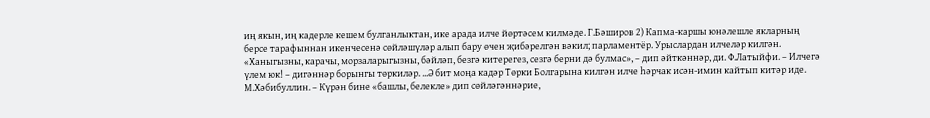иң якын, иң кадерле кешем булганлыктан, ике арада илче йөртәсем килмәде. Г.Бәширов 2) Капма-каршы юнәлешле якларның берсе тарафыннан икенчесенә сөйләшүләр алып бару өчен җибәрелгән вәкил; парламентёр. Урыслардан илчеләр килгән. «Ханыгызны, карачы, морзаларыгызны, бәйләп, безгә китерегез, сезгә берни дә булмас», – дип әйткәннәр, ди. Ф.Латыйфи. – Илчегә үлем юк! – дигәннәр борынгы төркиләр. ...Ә бит моңа кадәр Төрки Болгарына килгән илче һәрчак исән-имин кайтып китәр иде. М.Хәбибуллин. – Күрән бине «башлы, белекле» дип сөйләгәннәрие,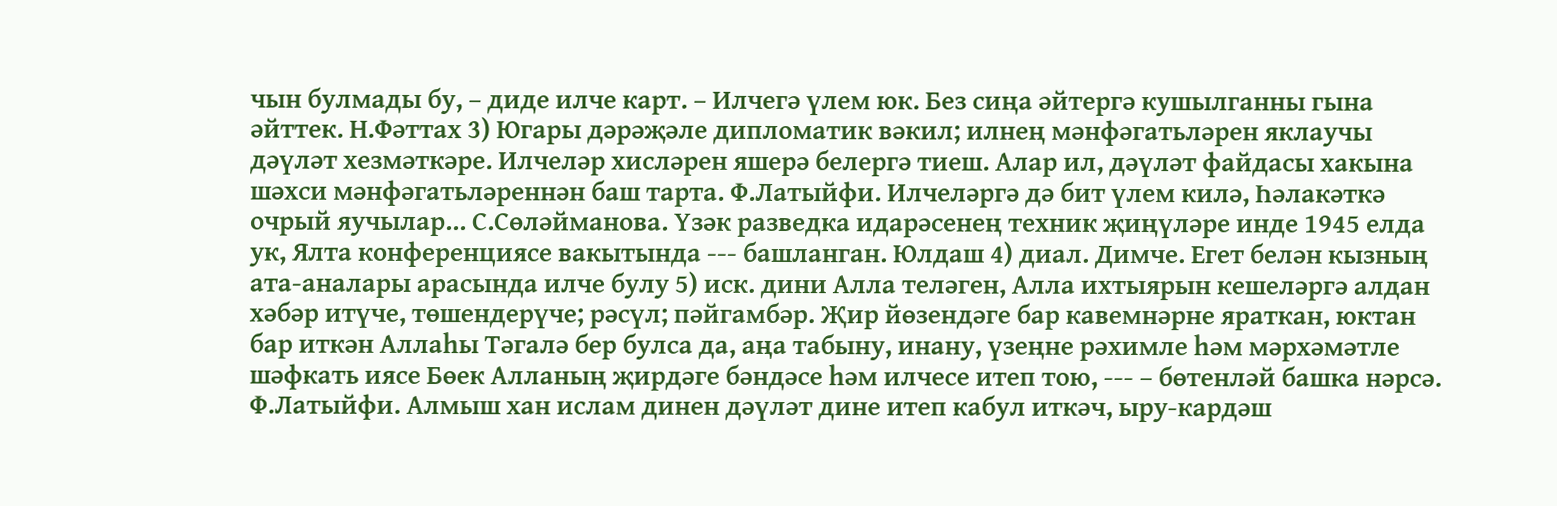чын булмады бу, – диде илче карт. – Илчегә үлем юк. Без сиңа әйтергә кушылганны гына әйттек. Н.Фәттах 3) Югары дәрәҗәле дипломатик вәкил; илнең мәнфәгатьләрен яклаучы дәүләт хезмәткәре. Илчеләр хисләрен яшерә белергә тиеш. Алар ил, дәүләт файдасы хакына шәхси мәнфәгатьләреннән баш тарта. Ф.Латыйфи. Илчеләргә дә бит үлем килә, Һәлакәткә очрый яучылар... С.Сөләйманова. Үзәк разведка идарәсенең техник җиңүләре инде 1945 елда ук, Ялта конференциясе вакытында --- башланган. Юлдаш 4) диал. Димче. Егет белән кызның ата-аналары арасында илче булу 5) иск. дини Алла теләген, Алла ихтыярын кешеләргә алдан хәбәр итүче, төшендерүче; рәсүл; пәйгамбәр. Җир йөзендәге бар кавемнәрне яраткан, юктан бар иткән Аллаһы Тәгалә бер булса да, аңа табыну, инану, үзеңне рәхимле һәм мәрхәмәтле шәфкать иясе Бөек Алланың җирдәге бәндәсе һәм илчесе итеп тою, --- – бөтенләй башка нәрсә. Ф.Латыйфи. Алмыш хан ислам динен дәүләт дине итеп кабул иткәч, ыру-кардәш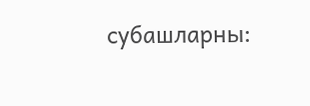субашларны: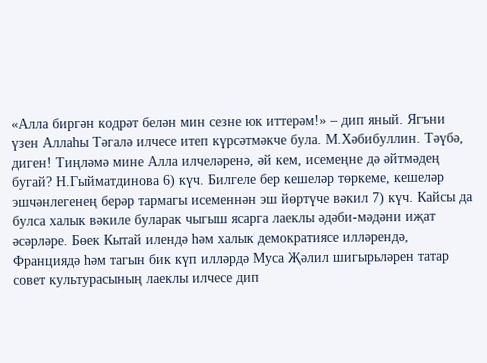«Алла биргән кодрәт белән мин сезне юк иттерәм!» – дип яный. Ягъни үзен Аллаһы Тәгалә илчесе итеп күрсәтмәкче була. М.Хәбибуллин. Тәүбә, диген! Тиңләмә мине Алла илчеләренә, әй кем, исемеңне дә әйтмәдең бугай? Н.Гыйматдинова 6) күч. Билгеле бер кешеләр төркеме, кешеләр эшчәнлегенең берәр тармагы исеменнән эш йөртүче вәкил 7) күч. Кайсы да булса халык вәкиле буларак чыгыш ясарга лаеклы әдәби-мәдәни иҗат әсәрләре. Бөек Кытай илендә һәм халык демократиясе илләрендә, Франциядә һәм тагын бик күп илләрдә Муса Җәлил шигырьләрен татар совет культурасының лаеклы илчесе дип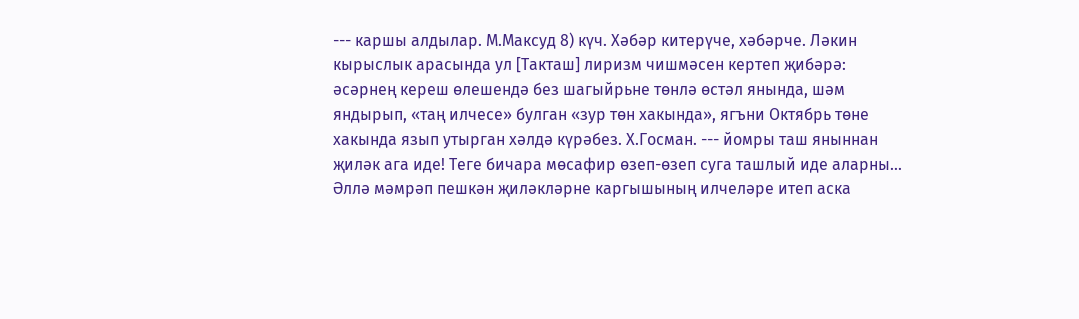--- каршы алдылар. М.Максуд 8) күч. Хәбәр китерүче, хәбәрче. Ләкин кырыслык арасында ул [Такташ] лиризм чишмәсен кертеп җибәрә: әсәрнең кереш өлешендә без шагыйрьне төнлә өстәл янында, шәм яндырып, «таң илчесе» булган «зур төн хакында», ягъни Октябрь төне хакында язып утырган хәлдә күрәбез. Х.Госман. --- йомры таш яныннан җиләк ага иде! Теге бичара мөсафир өзеп-өзеп суга ташлый иде аларны... Әллә мәмрәп пешкән җиләкләрне каргышының илчеләре итеп аска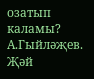озатып каламы? А.Гыйләҗев. Җәй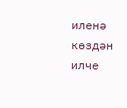иленә көздән илче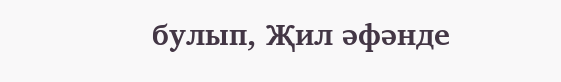булып, Җил әфәнде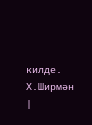килде. Х.Ширмән |